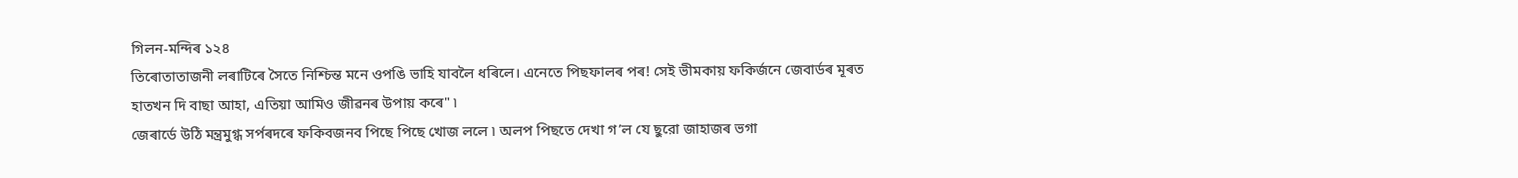গিলন-মন্দিৰ ১২৪
তিৰোতাতাজনী লৰাটিৰে সৈতে নিশ্চিন্ত মনে ওপঙি ভাহি যাবলৈ ধৰিলে। এনেতে পিছফালৰ পৰ! সেই ভীমকায় ফকিৰ্জনে জেবার্ডৰ মূৰত হাতখন দি বাছা আহা, এতিয়া আমিও জীৱনৰ উপায় কৰে" ৷
জেৰাৰ্ডে উঠি মন্ত্ৰমুগ্ধ সৰ্পৰদৰে ফকিবজনব পিছে পিছে খোজ ললে ৷ অলপ পিছতে দেখা গ’ল যে ছুরো জাহাজৰ ভগা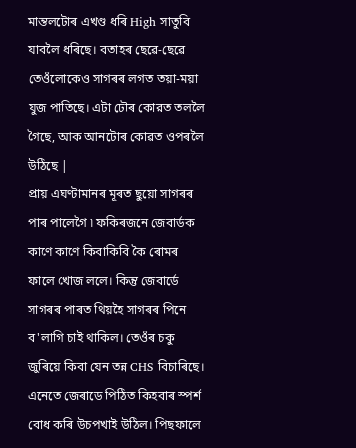মান্তলটোৰ এখণ্ড ধৰি High সাতুবি যাবলৈ ধৰিছে। বতাহৰ ছেৱে-ছেৱে তেওঁলোকেও সাগৰৰ লগত তয়া-ময়া যুজ পাতিছে। এটা ঢৌৰ কোরত তললৈ গৈছে, আক আনটোৰ কোৱত ওপৰলৈ উঠিছে |
প্রায় এঘণ্টামানৰ মূৰত ছুয়ো সাগৰৰ পাৰ পালেগৈ ৷ ফকিৰজনে জেবার্ডক কাণে কাণে কিবাকিবি কৈ ৰোমৰ ফালে খোজ ললে। কিন্তু জেবার্ডে সাগৰৰ পাৰত থিয়হৈ সাগৰৰ পিনে ব'লাগি চাই থাকিল। তেওঁৰ চকু জুৰিয়ে কিবা যেন তন্ন CHS বিচাৰিছে। এনেতে জেৰাডে পিঠিত কিহবাৰ স্পর্শ বোধ কৰি উচপখাই উঠিল। পিছফালে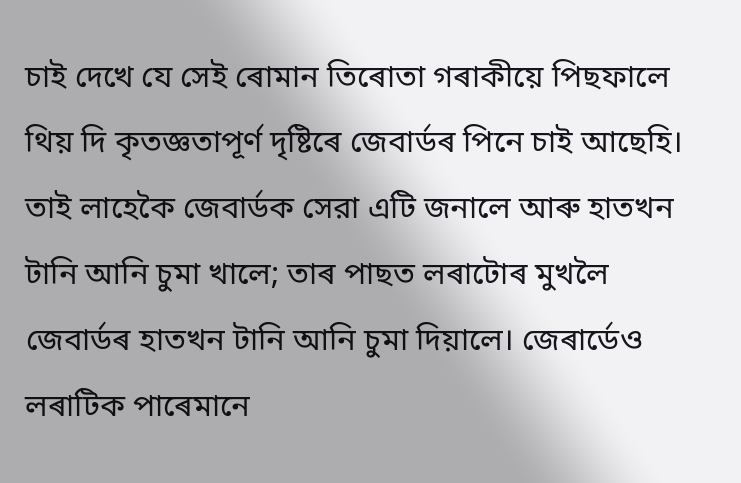চাই দেখে যে সেই ৰোমান তিৰোতা গৰাকীয়ে পিছফালে থিয় দি কৃতজ্ঞতাপূর্ণ দৃষ্টিৰে জেবার্ডৰ পিনে চাই আছেহি। তাই লাহেকৈ জেবার্ডক সেরা এটি জনালে আৰু হাতখন টানি আনি চুমা খালে; তাৰ পাছত লৰাটোৰ মুখলৈ জেবার্ডৰ হাতখন টানি আনি চুমা দিয়ালে। জেৰাৰ্ডেও লৰাটিক পাৰেমানে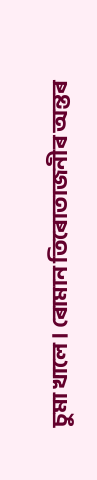চুমা খালে। ৰোমান তিৰোতাজনীৰ অন্তৰ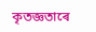কৃতজ্ঞতাৰে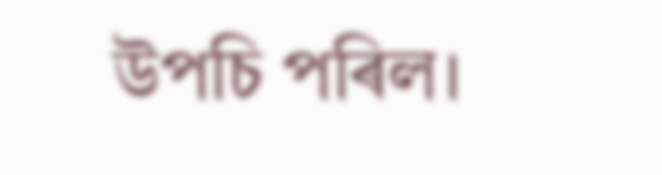উপচি পৰিল।